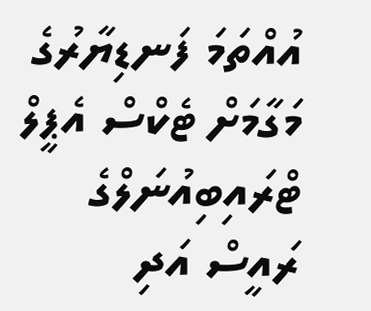އުއްތަމަ ފަނޑިޔާރުގެ މަގާމަށް ޓެކްސް އެޕީލް ޓްރައިބިއުނަލްގެ ރައީސް އަދި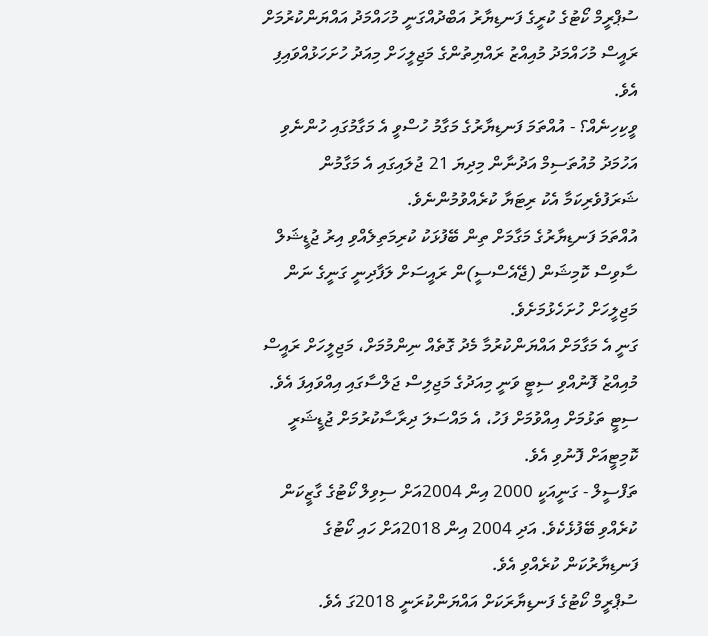ސުޕްރީމް ކޯޓުގެ ކުރީގެ ފަނޑިޔާރު އަބްދުއްގަނީ މުހައްމަދު އައްޔަންކުރުމަށް ރައީސް މުހައްމަދު މުއިއްޒު ރައްޔިތުންގެ މަޖިލީހަށް މިއަދު ހުށަހަޅުއްވައިފި އެވެ.
ވީކިހިނެއް؟ - އުއްތަމަ ފަނޑިޔާރުގެ މަގާމު ހުސްވީ އެ މަގާމުގައި ހުންނެވި އަހުމަދު މުއުތަސިމް އަދުނާން މިދިޔަ 21 ޖުލައިގައި އެ މަގާމުން ޝަރަފުވެރިކަމާ އެކު ރިޓަޔާ ކުރެއްވުމުންނެވެ.
އުއްތަމަ ފަނޑިޔާރުގެ މަގާމަށް ތިން ބޭފުޅަކު ކުރިމަތިލެއްވި އިރު ޖުޑީޝަލް ސާވިސް ކޮމިޝަން (ޖޭއެސްސީ)ން ރައީސަށް ލަފާދިނީ ގަނީގެ ނަން މަޖިލީހަށް ހުށަހެޅުމަށެވެ.
ގަނީ އެ މަގާމަށް އައްޔަންކުރުމާ މެދު ގޮތެއް ނިންމުމަށް، މަޖިލީހަށް ރައީސް މުއިއްޒު ފޮނުއްވި ސިޓީ ވަނީ މިއަދުގެ މަޖިލިސް ޖަލްސާގައި އިއްވައިފަ އެވެ. ސިޓީ ތަޅުމަށް އިއްވުމަށް ފަހު، އެ މައްސަލަ ދިރާސާކުރުމަށް ޖުޑީޝަރީ ކޮމިޓީއަށް ފޮނުވި އެވެ.
ތަފްސީލް - ގަނީއަކީ 2000 އިން 2004އަށް ސިވިލް ކޯޓުގެ ގާޒީކަން ކުރެއްވި ބޭފުޅެކެވެ. އަދި 2004 އިން 2018އަށް ހައި ކޯޓުގެ ފަނޑިޔާރުކަން ކުރެއްވި އެވެ.
ސުޕްރީމް ކޯޓުގެ ފަނޑިޔާރަކަށް އައްޔަންކުރަނީ 2018ގަ އެވެ.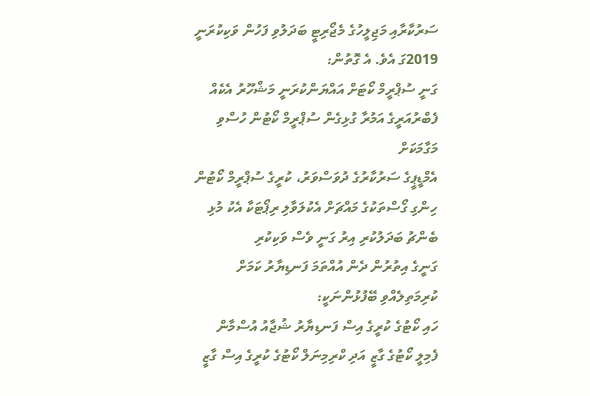ސަރުކާރާއި މަޖިލީހުގެ މެޖޯރިޓީ ބަދަލުވި ފަހުން ވަކިކުރަނީ 2019ގަ އެވެ. އެ ގޮތުން:
ގަނީ ސުޕްރީމް ކޯޓަށް އައްޔަންކުރަނީ މަޝްހޫރު އެކެއް ފެބްރުއަރީގެ އަމުރާ ގުޅިގެން ސުޕްރީމް ކޯޓުން ހުސްވި މަގާމަކަށް
އެމްޑީޕީގެ ސަރުކާރުގެ ދުވަސްވަރު، ކުރީގެ ސުޕްރީމް ކޯޓުން ހިންގި ގޯސްތަކުގެ މައްޗަށް އެކުލަވާލި ރިޕޯޓަކާ އެކު މުޅި ބެންޗު ބަދަލުކުރި އިރު ގަނީ ވެސް ވަކިކުރި
ގަނީގެ އިތުރުން ދެން އުއްތަމަ ފަނޑިޔާރު ކަމަށް ކުރިމަތިލެއްވި ބޭފުޅުންނަކީ:
ހައި ކޯޓުގެ ކުރީގެ އިސް ފަނޑިޔާރު ޝުޖާއު އުސްމާން
ފެމިލީ ކޯޓުގެ ގާޒީ އަދި ކްރިމިނަލް ކޯޓުގެ ކުރީގެ އިސް ގާޒީ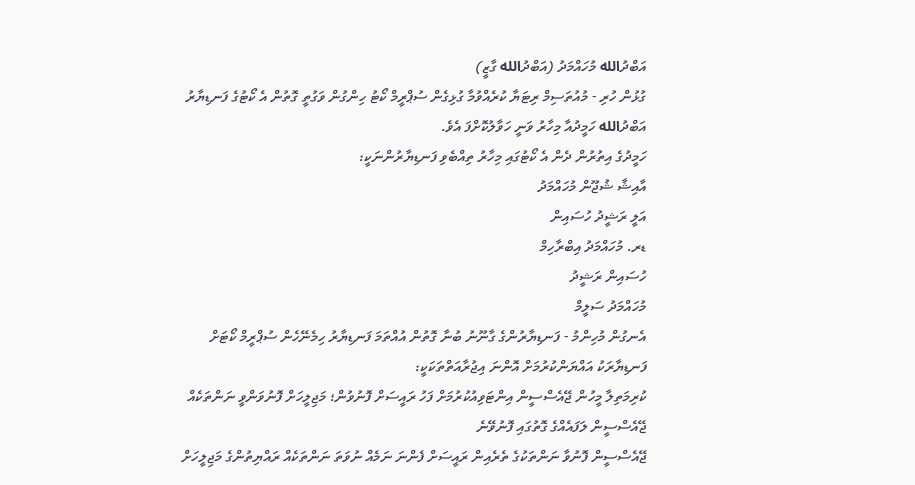އަބްދުالله މުހައްމަދު (އަބްދުالله ގާޒީ)
ގުޅުން ހުރި - މުއުތަސިމް ރިޓަޔާ ކުރެއްވުމާ ގުޅިގެން ސުޕްރީމް ކޯޓު ހިންގުން ވަގުތީ ގޮތުން އެ ކޯޓުގެ ފަނޑިޔާރު އަބްދުالله ހަމީދުއާ މިހާރު ވަނީ ހަވާލުކޮށްފަ އެވެ.
ހަމީދުގެ އިތުރުން ދެން އެ ކޯޓުގައި މިހާރު ތިއްބެވި ފަނޑިޔާރުންނަކީ:
އާއިޝާ ޝުޖޫން މުހައްމަދު
އަލީ ރަޝީދު ހުސައިން
ޑރ. މުހައްމަދު އިބްރާހިމް
ހުސައިން ރަޝީދު
މުހައްމަދު ސަލީމް
އެނގުން މުހިންމު - ފަނޑިޔާރުންގެ ގާނޫނު ބުނާ ގޮތުން އުއްތަމަ ފަނޑިޔާރު ހިމެނޭހެން ސުޕްރީމް ކޯޓަށް ފަނޑިޔާރަކު އައްޔަންކުރުމަށް އޮންނަ އިޖުރާއަތްތަކަކީ:
ކުރިމަތިލާ މީހުން ޖޭއެސްސީން އިންޓަވިއުކުރުމަށް ފަހު ރައީސަށް ފޮނުވުން؛ މަޖިލީހަށް ފޮނުވަންވީ ނަންތަކެއް ޖޭއެސްސީން ލަފައެއްގެ ގޮތުގައި ފޮނުވޭނެ
ޖޭއެސްސީން ފޮނުވާ ނަންތަކުގެ ތެރެއިން ރައީސަށް ފެންނަ ނަމެއް ނުވަތަ ނަންތަކެއް ރައްޔިތުންގެ މަޖިލީހަށް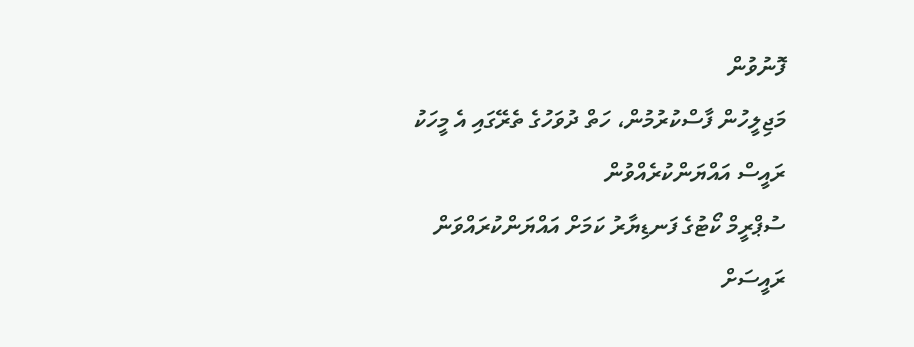ފޮނުވުން
މަޖިލީހުން ފާސްކުރުމުން، ހަތް ދުވަހުގެ ތެރޭގައި އެ މީހަކު ރައީސް އައްޔަންކުރެއްވުން
ސުޕްރީމް ކޯޓުގެ ފަނޑިޔާރު ކަމަށް އައްޔަންކުރައްވަން ރައީސަށް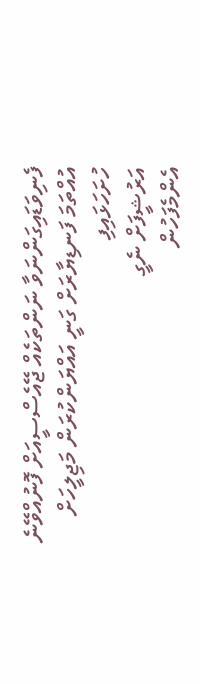ފެނިވަޑައިގަންނަވާ ނަންތަކެއް ޖޭއެސްސީއަށް ފޮނުއްވޭނެ
އުއްތަމަ ފަނޑިޔާރަށް ގަނީ އައްޔަންކުރަން މަޖިލީހަށް ހުށަހަޅައިފި
އަރުޝީފަށް ނެގީ
އެންމެފަހުން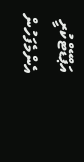އަޕްޑޭޓްކުރީ
އެންމެފަހުން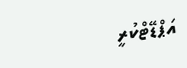އަޕްޑޭޓްކުރީ